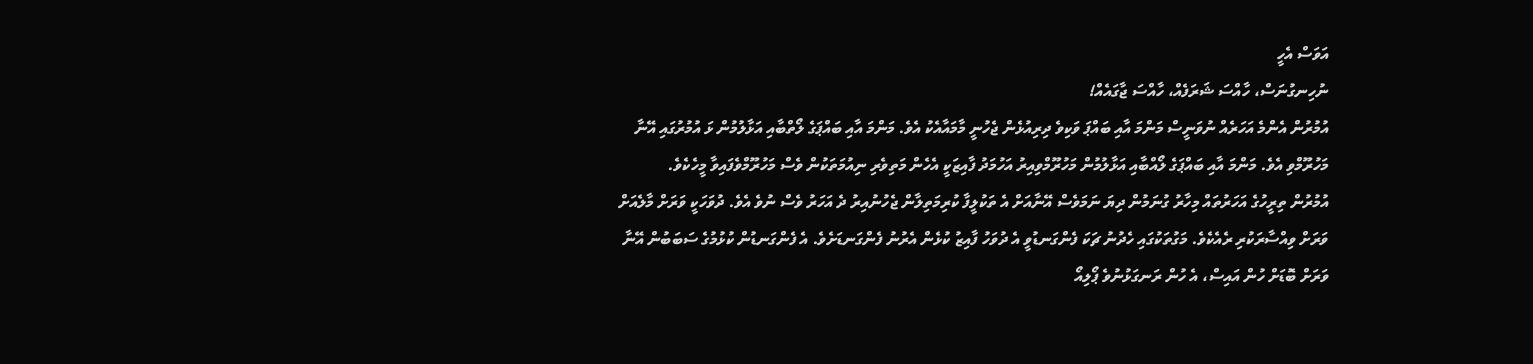އަވަސް އެހީ
ނުހިނގުނަސް، ހާއްސަ ޝަރަފެއް، ހާއްސަ ޖާގައެއް!
އުމުރުން އެންމެ އަހަރެއް ނުވަނީސް މަންމަ އާއި ބައްޕަ ވަކިވެ ދިރިއުޅެން ޖެހުނީ މާމައާއެކު އެވެ. މަންމަ އާއި ބައްޕަގެ ލޯތްބާއި އަޅާލުމުން ޅަ އުމުރުގައި އޭނާ މަހުރޫމްވި އެވެ. މަންމަ އާއި ބައްޕަގެ ލޯއްބާއި އަޅާލުމުން މަހުރޫމްވިއިރު އަހުމަދު ފާއިޒަކީ އެހެން މަތިވެރި ނިއުމަތަކުން ވެސް މަހުރޫމްވެފައިވާ މީހެކެވެ.
އުމުރުން ތިރީހުގެ އަހަރުތައް މިހާރު ގުނަމުން ދިޔަ ނަމަވެސް އޭނާއަށް އެ ތަކުލީފާ ކުރިމަތިލާން ޖެހުނުއިރު ދެ އަހަރު ވެސް ނުވެ އެވެ. ދުވަހަކީ ވަރަށް މާލެއަށް ވަރަށް ވިއްސާރަކުރި ރެއެކެވެ. މަގުތަކުގައި ހެދުނު ޗަކަ ފެންގަނޑުވީ އެ ދުވަހު ފާއިޒު ކުޅެން އެރުނު ފެންގަނޑަށެވެ. އެ ފެންގަނޑުން ކުޅުމުގެ ސަބަބުން އޭނާ ވަރަށް ބޮޑަށް ހުން އައިސް، އެ ހުން ރަނގަޅުނުވެ ޕޯލިއޯ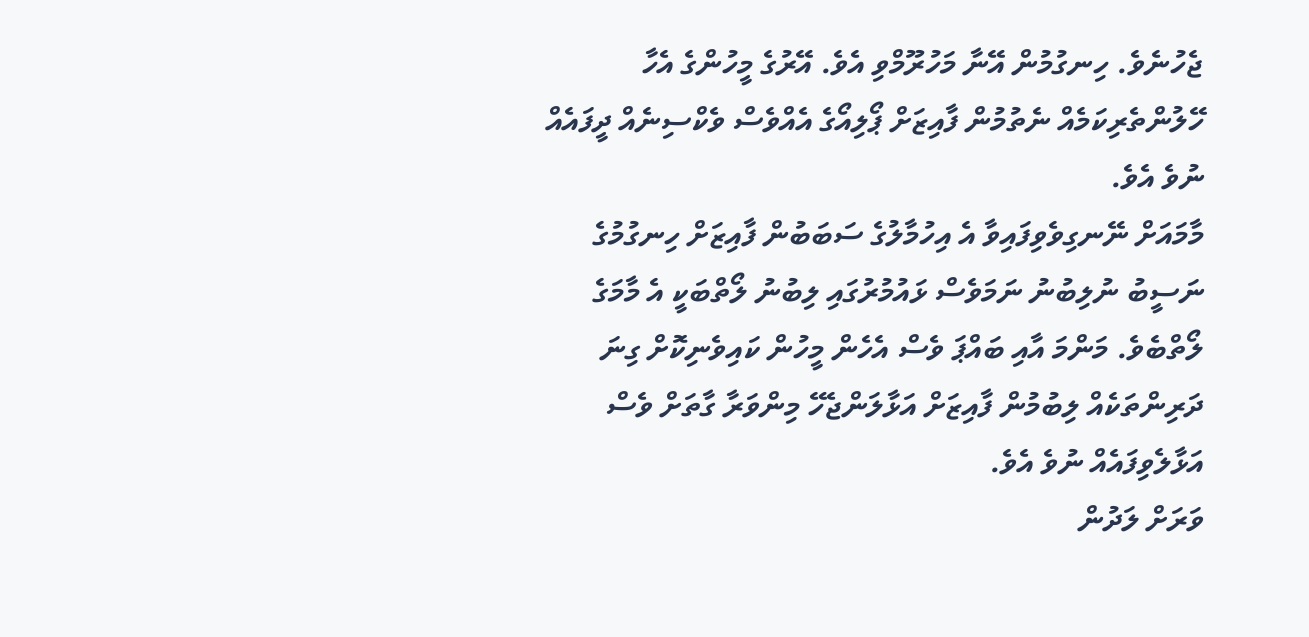ޖެހުނެވެ. ހިނގުމުން އޭނާ މަހުރޫމްވި އެވެ. އޭރުގެ މީހުންގެ އެހާ ހޭލުންތެރިކަމެއް ނެތުމުން ފާއިޒަށް ޕޯލިއޯގެ އެއްވެސް ވެކްސިނެއް ދީފައެއް ނުވެ އެވެ.
މާމައަށް ނޭނގިވެވިފައިވާ އެ އިހުމާލުގެ ސަބަބުން ފާއިޒަށް ހިނގުމުގެ ނަސީބު ނުލިބުނު ނަމަވެސް ޅައުމުރުގައި ލިބުނު ލޯތްބަކީ އެ މާމަގެ ލޯތްބެވެ. މަންމަ އާއި ބައްޕަ ވެސް އެހެން މީހުން ކައިވެނިކޮށް ގިނަ ދަރިންތަކެއް ލިބުމުން ފާއިޒަށް އަޅާލަންޖެހޭ މިންވަރާ ގާތަށް ވެސް އަޅާލެވިފައެއް ނުވެ އެވެ.
ވަރަށް ލަދުން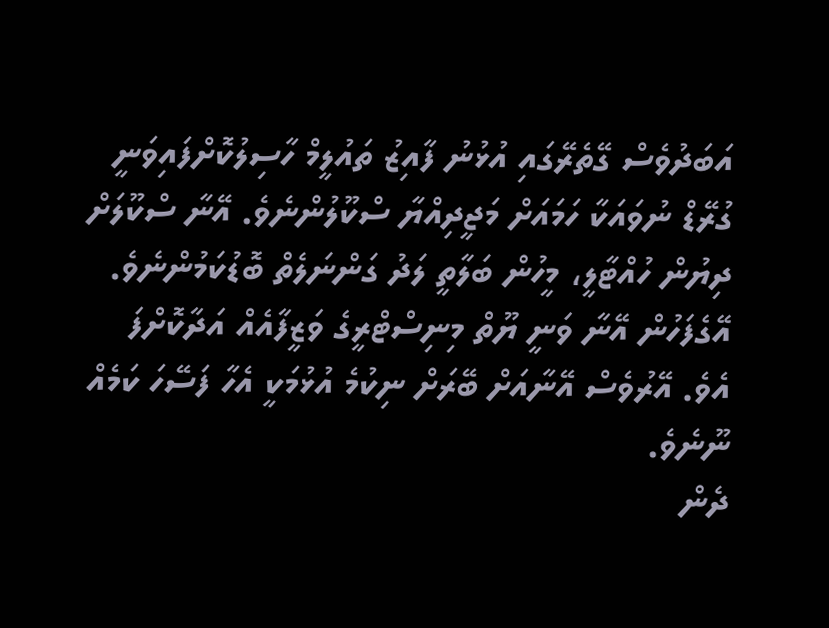އަބަދުވެސް ގޭތެރޭގައި އުޅުނު ފާއިޒު ތައުލީމް ހާސިލުކޮށްފައިވަނީ ގުރޭޑް ނުވައަކާ ހަމައަށް މަޖީދިއްޔާ ސްކޫލުންނެވެ. އޭނާ ސްކޫލަށް ދިޔުން ހުއްޓާލީ، މީހުން ބަލާތީ ލަދު ގަންނަލެތް ބޮޑުކަމުންނެވެ. އޭގެފަހުން އޭނާ ވަނީ ޔޫތް މިނިސްޓްރީގެ ވަޒީފާއެއް އަދާކޮށްފަ އެވެ. އޭރުވެސް އޭނާއަށް ބޭރަށް ނިކުމެ އުޅުމަކީ އެހާ ފަސޭހަ ކަމެއް ނޫނެވެ.
ދެން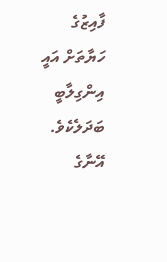ފާއިޒުގެ ހަޔާތަށް އައީ އިންގިލާބީ ބަދަލެކެވެ. އޭނާގެ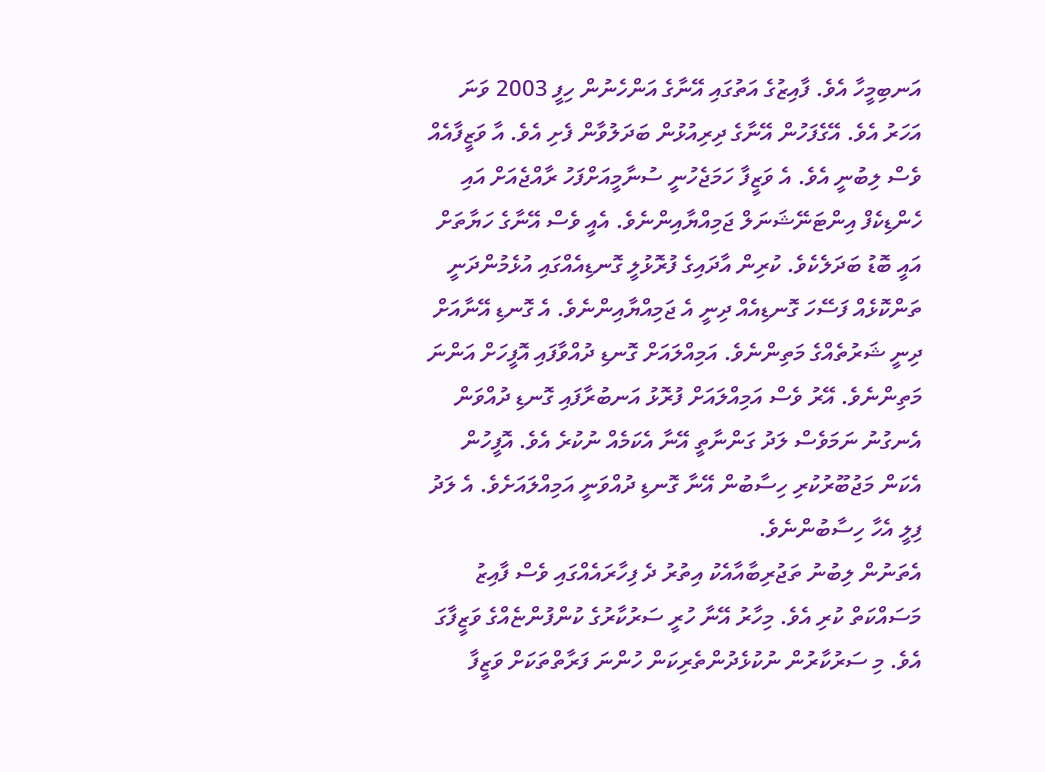އަނބިމީހާ އެވެ. ފާއިޒުގެ އަތުގައި އޭނާގެ އަންހެނުން ހިފީ 2003 ވަނަ އަހަރު އެވެ. އޭގެފަހުން އޭނާގެ ދިރިއުޅުން ބަދަލުވާން ފެށި އެވެ. އާ ވަޒީފާއެއް ވެސް ލިބުނީ އެވެ. އެ ވަޒީފާ ހަމަޖެހުނީ ސުނާމީއަށްފަހު ރާއްޖެއަށް އައި ހެންޑިކެފް އިންޓަނޭޝަނަލް ޖަމިއްޔާއިންނެވެ. އެއީ ވެސް އޭނާގެ ހަޔާތަށް އައީ ބޮޑު ބަދަލެކެވެ. ކުރިން އާދައިގެ ފުރޮޅުލީ ގޮނޑިއެއްގައި އުޅެމުންދަނީ ތަންކޮޅެއް ފަސޭހަ ގޮނޑިއެއް ދިނީ އެ ޖަމިއްޔާއިންނެވެ. އެ ގޮނޑި އޭނާއަށް ދިނީ ޝަރުތެއްގެ މަތިންނެވެ. އަމިއްލައަށް ގޮނޑި ދުއްވާފައި އޮފީހަށް އަންނަ މަތިންނެވެ. އޭރު ވެސް އަމިއްލައަށް ފުރޮޅު އަނބުރާފައި ގޮނޑި ދުއްވަން އެނގުނު ނަމަވެސް ލަދު ގަންނާތީ އޭނާ އެކަމެއް ނުކުރެ އެވެ. އޮފީހުން އެކަން މަޖުބޫރުކުރި ހިސާބުން އޭނާ ގޮނޑި ދުއްވަނީ އަމިއްލައަށެވެ. އެ ލަދު ފިލީ އެހާ ހިސާބުންނެވެ.
އެތަނުން ލިބުނު ތަޖުރިބާއާއެކު އިތުރު ދެ ފިހާރައެއްގައި ވެސް ފާއިޒު މަސައްކަތް ކުރި އެވެ. މިހާރު އޭނާ ހުރީ ސަރުކާރުގެ ކުންފުންޏެއްގެ ވަޒީފާގަ އެވެ. މި ސަރުކާރުން ނުކުޅެދުންތެރިކަން ހުންނަ ފަރާތްތަކަށް ވަޒީފާ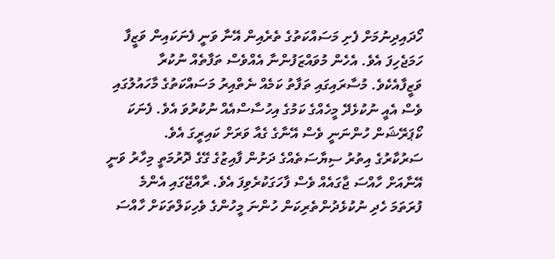ހޯދައިދިނުމަށް ފެށި މަސައްކަތުގެ ތެރެއިން އޭނާ ވަނީ ފެނަކައިން ވަޒީފާ ހަމަޖެހިފަ އެވެ. އެހެން މުވައްޒަފުންނާ އެއްވެސް ތަފާތެއް ނުކުރާ ވަޒީފާއެކެވެ. މުސާރައިގައި ތަފާތު ކަމެއް ނެތްއިރު މަސައްކަތުގެ މާހައުލުގައި ވެސް އެއީ ނުކުޅެދޭ މީހެއްގެ ކަމުގެ އިހުސާސްއެއް ނުކުރުވަ އެވެ. ފެނަކަ ކޯޕަރޭޝަން ހުންނަނީ ވެސް އޭނާގެ ގެއާ ވަރަށް ކައިރީގަ އެވެ.
ސަރުކާރުގެ އިތުރު ސިޔާސަތެއްގެ ދަށުން ފާއިޒުގެ ގޭގެ ދޮރުމަތީ މިހާރު ވަނީ އޭނާއަށް ހާއްސަ ޖާގައެއް ވެސް ފާހަގަކުރެވިފަ އެވެ. ރާއްޖޭގައި އެންމެ ފުރަތަމަ ހެދި ނުކުޅެދުންތެރިކަން ހުންނަ މީހުންގެ ވެހިކަލްތަކަށް ހާއްސަ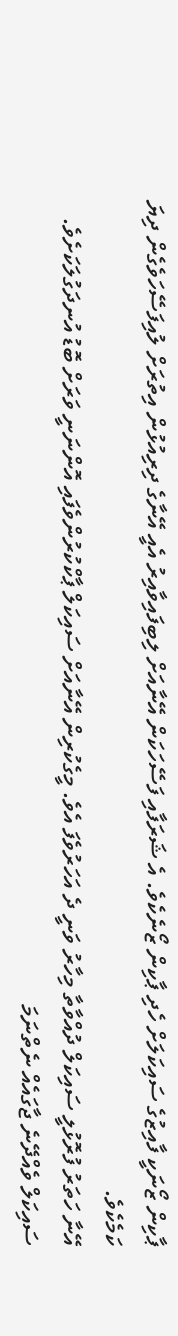ޕާކިން ޒޯނަކީ ފާއިޒުގެ ސައިކަލަށް ހެދި ޕާކިން ޒޯނެކެވެ. އެ ޝަރަފާއި ފަސޭހަކަން އޭނާއަށް ލިބިފައިވާއިރު އެއީ އޭނާގެ ދިރިއުޅުން އިތުރަށް ލުއިފަސޭހަވެގެން ދިޔަ ކަމެކެވެ.
އޭނާ ހަތަރު ފުރޮޅުލީ ސައިކަލް ދުއްވާތާ މިހާރު ވަނީ ދެ އަހަރުވެފަ އެވެ. މީގެކުރިން އޭނާއަށް ސައިކަލް ޕާކްކުރުންވެފައި އޮންނަނީ ވަރަށް ބޮޑު އުނދަގުލަކަށެވެ. ސައިކަލް ވެއްދޭނެ ޖާގައެއް ނެތްނަމަ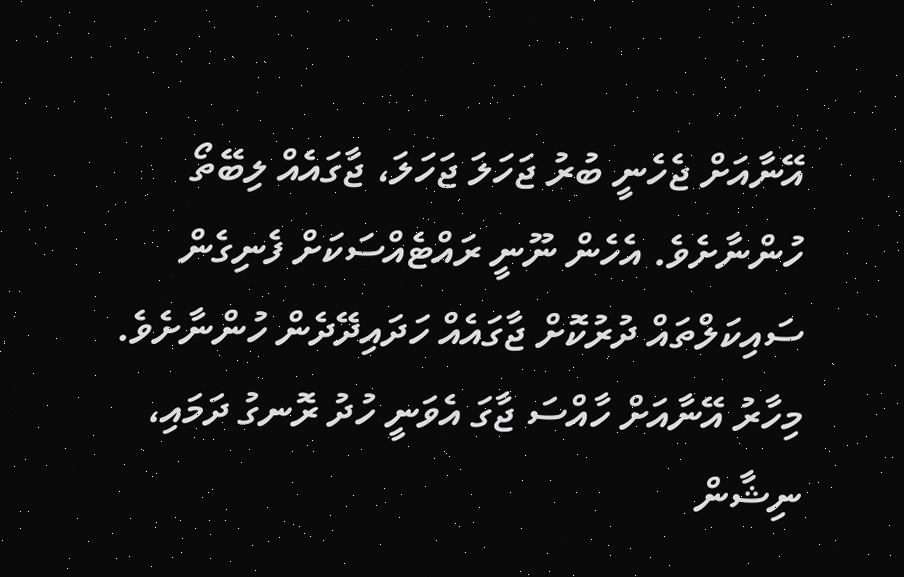އޭނާއަށް ޖެހެނީ ބުރު ޖަހަލަ ޖަހަލަ، ޖާގައެއް ލިބޭތޯ ހުންނާށެވެ. އެހެން ނޫނީ ރައްޓެއްސަކަށް ފެނިގެން ސައިކަލްތައް ދުރުކޮށް ޖާގައެއް ހަދައިދޭދެން ހުންނާށެވެ. މިހާރު އޭނާއަށް ހާއްސަ ޖާގަ އެވަނީ ހުދު ރޮނގު ދަމައި، ނިޝާން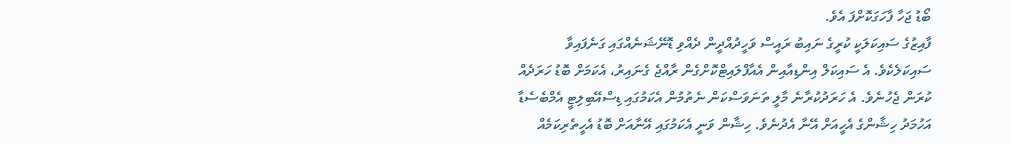ބޯޑު ޖަހާ ފާހަގަކޮށްފަ އެވެ.
ފާއިޒުގެ ސައިކަލަކީ ކުރީގެ ނައިބު ރައީސް ވަހީދުއްދީން ދެއްވި ޑޮނޭޝަނެއްގައި ގަނެފައިވާ ސައިކަލެކެވެ. އެ ސައިކަލް އިންޑިއާއިން އެއާފްލައިޓްކޮށްގެން ރާއްޖެ ގެނައިރު، އެކަމަށް ބޮޑު ހަރަދެއް ކުރަން ޖެހުނެވެ. އެ ހަރަދުކުރާނެ މާލީ ތަނަވަސްކަން ނެތުމުން އެކަމުގައި ޑިސްއޭބިލިޓީ އެމްބެސެޑާ އަހުމަދު ހިޝާންގެ އެހީއަށް އޭނާ އެދުނެވެ. ހިޝާން ވަނީ އެކަމުގައި އޭނާއަށް ބޮޑު އެހީތެރިކަމެއް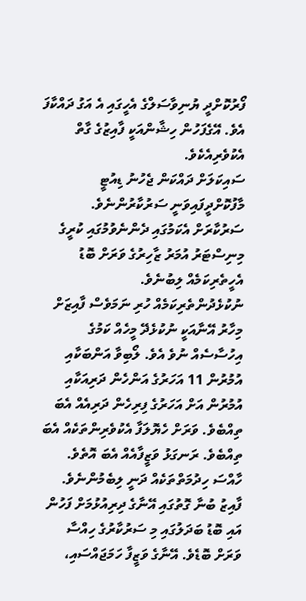ފޯރުކޮށްދީ ޔުނިވާސަލްގެ އެހީގައި އެ އަގު ދައްކާފަ އެވެ. އޭގެފަހުން ހިޝާންއަކީ ފާއިޒުގެ ގާތް އެކުވެރިއެކެވެ.
ސައިކަލަށް ދައްކަން ޖެހުނު ޑިއުޓީ މާފުކޮށްދީފައިވަނީ ސަރުކާރުންނެވެ. ސަރުކާރަށް އެކަމުގައި ދެންނެވުމުގައި ކުރީގެ މިނިސްޓަރު އުމަރު ޒާހިރުގެ ވަރަށް ބޮޑު އެހީތެރިކަމެއް ލިބުނެވެ.
ނުކުޅެދުންތެރިކަމެއް ހުރި ނަމަވެސް ފާއިޒަށް މިހާރު އޭނާއަކީ ނުކުޅެދޭ މީހެއް ކަމުގެ އިހުސާސެއް ނުވެ އެވެ. ލޯބިވާ އަންބަކާއި އުމުރުން 11 އަހަރުގެ އަންހެން ދަރިއަކާއި އުމުރުން އަށް އަހަރުގެ ފިރިހެން ދަރިއެއް އެބަ ތިއްބެވެ. ވަރަށް ހެޔޮލަފާ އެކުވެރިންތަކެއް އެބަ ތިއްބެވެ. ރަނގަޅު ވަޒީފާއެއް އެބަ އޮތެވެ. ހާއްސަ ހިދުމަތްތަކެއް ދަނީ ލިބެމުންނެވެ.
ފާއިޒު ބުނާ ގޮތުގައި އޭނާގެ ދިރިއުޅުމަށް ފަހުން އައި ބޮޑު ބަދަލުގައި މި ސަރުކާރުގެ ހިއްސާ ވަރަށް ބޮޑެވެ. އޭނާގެ ވަޒީފާ ހަމަޖައްސައި،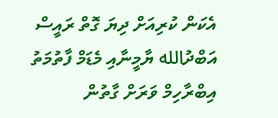އެކަން ކުރިއަށް ދިޔަ ގޮތް ރައީސް އަބްދުالله ޔާމީނާއި މެޑަމް ފާތުމަތު އިބްރާހިމް ވަރަށް ގާތުން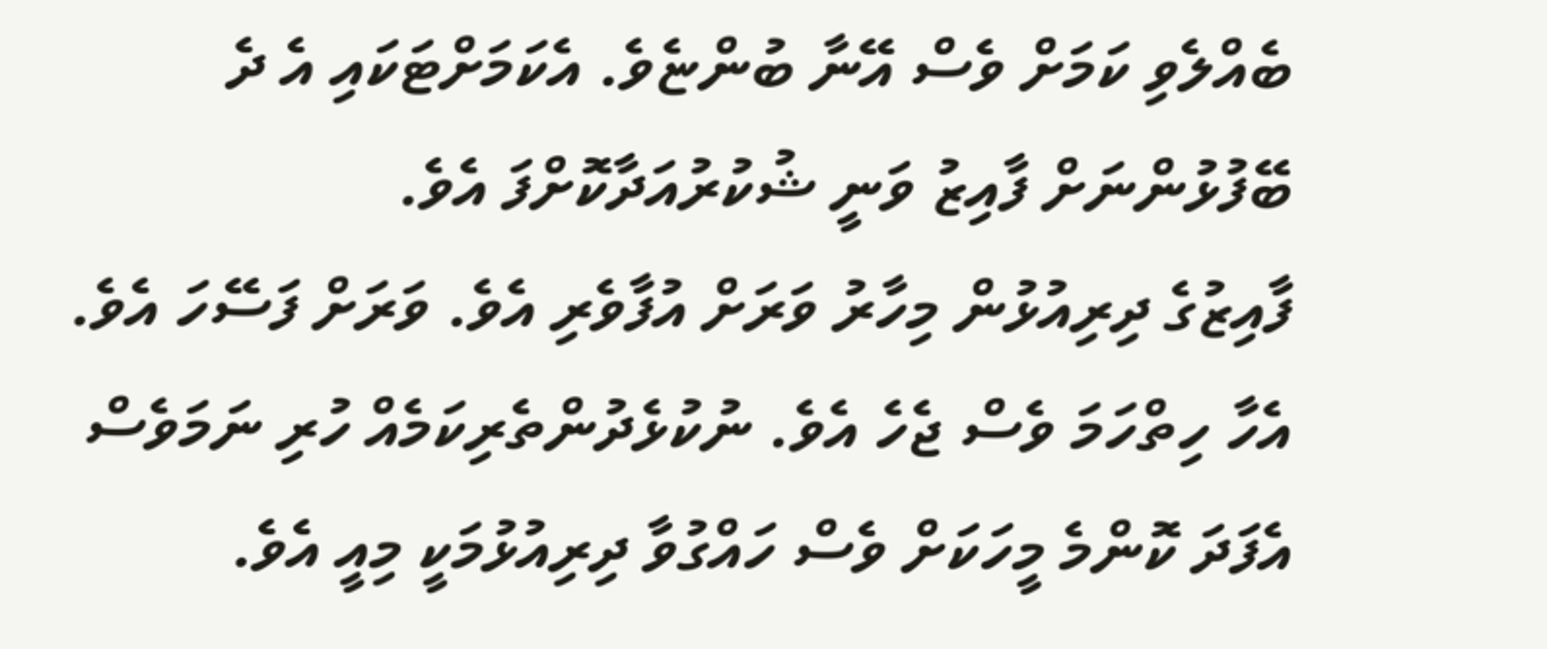ބެއްލެވި ކަމަށް ވެސް އޭނާ ބުންޏެވެ. އެކަމަށްޓަކައި އެ ދެ ބޭފުޅުންނަށް ފާއިޒު ވަނީ ޝުކުރުއަދާކޮށްފަ އެވެ.
ފާއިޒުގެ ދިރިއުޅުން މިހާރު ވަރަށް އުފާވެރި އެވެ. ވަރަށް ފަސޭހަ އެވެ. އެހާ ހިތްހަމަ ވެސް ޖެހެ އެވެ. ނުކުޅެދުންތެރިކަމެއް ހުރި ނަމަވެސް އެފަދަ ކޮންމެ މީހަކަށް ވެސް ހައްގުވާ ދިރިއުޅުމަކީ މިއީ އެވެ.